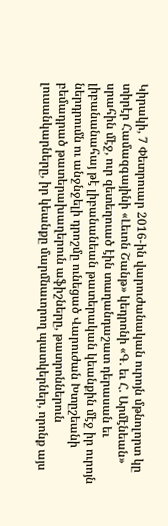Կիրակի, 7 Փետրուար 2016-ին վարուժանական ուրոյն մթնոլորտ կը տիրէր Համազգայինի «Լեւոն Շանթ» կեդրոնի «Գ. եւ Հ. Արմէնեան» սրահին մէջ, ուր զետեղուած էին տաղանդաշատ դերասան եւ լիբանանահայ թէ լիբանանեան թատերական կեանքին մէջ իր ուրոյն ներդրումն ու անջնջելի դրոշմը ունեցած Վարուժան Խտըշեանի բեմադրած թատերախաղերուն աֆիշները, թատրոններուն լուսանկարները, իր կեանքը մարմնաւորող պատկերներ, որոնք այս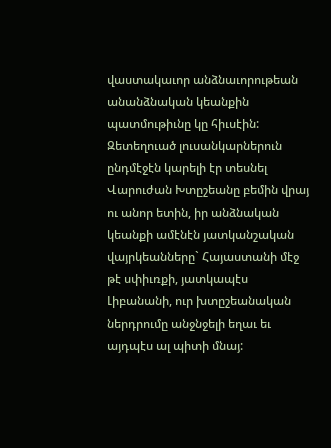վաստակաւոր անձնաւորութեան անանձնական կեանքին պատմութիւնը կը հիւսէին: Զետեղուած լուսանկարներուն ընդմէջէն կարելի էր տեսնել Վարուժան Խտըշեանը բեմին վրայ ու անոր ետին, իր անձնական կեանքի ամէնէն յատկանշական վայրկեանները` Հայաստանի մէջ թէ սփիւռքի, յատկապէս Լիբանանի, ուր խտըշեանական ներդրումը անջնջելի եղաւ եւ այդպէս ալ պիտի մնայ: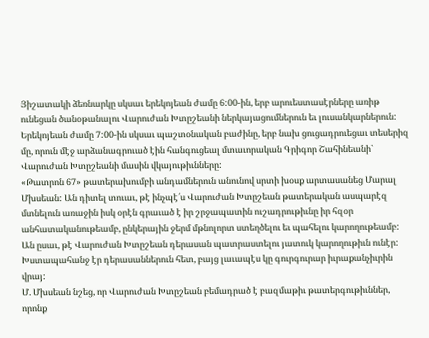Յիշատակի ձեռնարկը սկսաւ երեկոյեան ժամը 6:00-ին, երբ արուեստասէրները առիթ ունեցան ծանօթանալու Վարուժան Խտըշեանի ներկայացումներուն եւ լուսանկարներուն: Երեկոյեան ժամը 7:00-ին սկսաւ պաշտօնական բաժինը, երբ նախ ցուցադրուեցաւ տեսերիզ մը, որուն մէջ արձանագրուած էին հանգուցեալ մտաւորական Գրիգոր Շահինեանի` Վարուժան Խտըշեանի մասին վկայութիւնները:
«Թատրոն 67» թատերախումբի անդամներուն անունով սրտի խօսք արտասանեց Մարալ Մխսեան: Ան դիտել տուաւ, թէ ինչպէ՛ս Վարուժան Խտըշեան թատերական ասպարէզ մտնելուն առաջին իսկ օրէն գրաւած է իր շրջապատին ուշադրութիւնը իր հզօր անհատականութեամբ, ընկերային ջերմ մթնոլորտ ստեղծելու եւ պահելու կարողութեամբ: Ան ըսաւ, թէ Վարուժան Խտըշեան դերասան պատրաստելու յատուկ կարողութիւն ունէր: Խստապահանջ էր դերասաններուն հետ, բայց լաւապէս կը գուրգուրար իւրաքանչիւրին վրայ:
Մ. Մխսեան նշեց, որ Վարուժան Խտըշեան բեմադրած է բազմաթիւ թատերգութիւններ, որոնք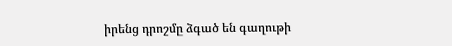իրենց դրոշմը ձգած են գաղութի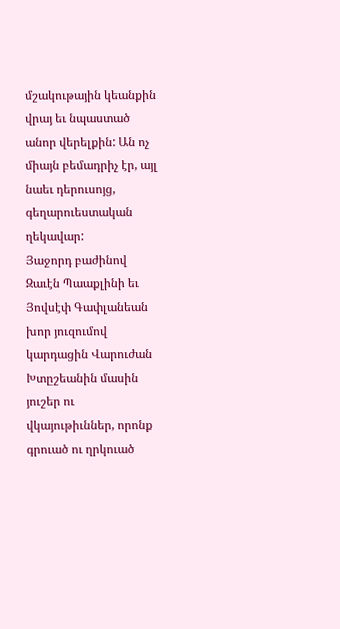մշակութային կեանքին վրայ եւ նպաստած անոր վերելքին: Ան ոչ միայն բեմադրիչ էր, այլ նաեւ դերուսոյց, գեղարուեստական ղեկավար:
Յաջորդ բաժինով Զաւէն Պաաքլինի եւ Յովսէփ Գափլանեան խոր յուզումով կարդացին Վարուժան Խտըշեանին մասին յուշեր ու վկայութիւններ, որոնք գրուած ու ղրկուած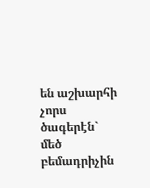են աշխարհի չորս ծագերէն` մեծ բեմադրիչին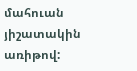մահուան յիշատակին առիթով: